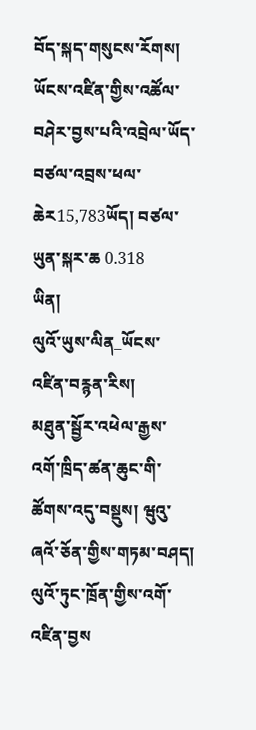བོད་སྐད་གསུངས་རོགས།
ཡོངས་འཛིན་གྱིས་འཚོལ་བཤེར་བྱས་པའི་འབྲེལ་ཡོད་བཙལ་འབྲས་ཕལ་ཆེར15,783ཡོད། བཙལ་ཡུན་སྐར་ཆ 0.318
ཡིན།
ལུའོ་ཡུས་ལིན_ཡོངས་འཛིན་བརྙན་རིས།
མཐུན་སྦྱོར་འཕེལ་རྒྱས་འགོ་ཁྲིད་ཚན་ཆུང་གི་ཚོགས་འདུ་བསྡུས། ཝུའུ་ཞའོ་ཅོན་གྱིས་གཏམ་བཤད། ལུའོ་ཏུང་ཁྲོན་གྱིས་འགོ་འཛིན་བྱས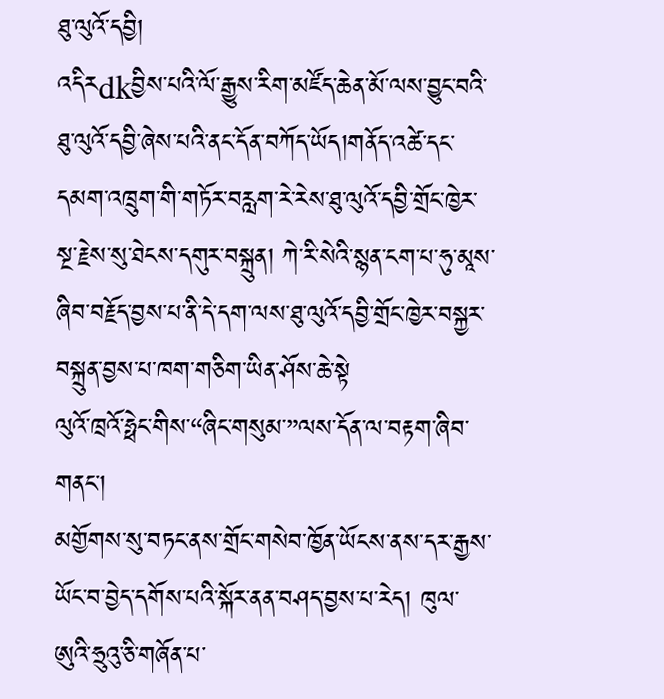ཐུ་ལུའོ་དབྱི།
འདིརdkབྱིས་པའི་ལོ་རྒྱུས་རིག་མཛོད་ཆེན་མོ་ལས་བྱུང་བའི་ཐུ་ལུའོ་དབྱི་ཞེས་པའི་ནང་དོན་བཀོད་ཡོད།གནོད་འཚེ་དང་དམག་འཁྲུག་གི་གཏོར་བརླག་རེ་རེས་ཐུ་ལུའོ་དབྱི་གྲོང་ཁྱེར་སྔ་རྗེས་སུ་ཐེངས་དགུར་བསྐྲུན། ཀེ་རི་སེའི་སྙན་ངག་པ་ཧུ་མཱས་ཞིབ་བརྗོད་བྱས་པ་ནི་དེ་དག་ལས་ཐུ་ལུའོ་དབྱི་གྲོང་ཁྱེར་བསྐྱར་བསྐྲུན་བྱས་པ་ཁག་གཅིག་ཡིན་ཤོས་ཆེ་སྟེ
ལུའོ་ཁྲའོ་ཧྥེང་གིས་“ཞིང་གསུམ་”ལས་དོན་ལ་བརྟག་ཞིབ་གནང་།
མགྱོགས་སུ་བཏང་ནས་གྲོང་གསེབ་ཁྱོན་ཡོངས་ནས་དར་རྒྱས་ཡོང་བ་བྱེད་དགོས་པའི་སྐོར་ནན་བཤད་བྱས་པ་རེད། ཁུལ་ཨུའི་ཧྲུའུ་ཅི་གཞོན་པ་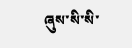ཞུས་སི་སི་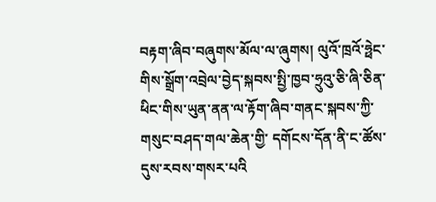བརྟག་ཞིབ་བཞུགས་མོལ་ལ་ཞུགས། ལུའོ་ཁྲའོ་ཧྥེང་གིས་སྒྲོག་འབྲེལ་བྱེད་སྐབས་སྤྱི་ཁྱབ་ཧྲུའུ་ཅི་ཞི་ཅིན་ཕིང་གིས་ཡུན་ནན་ལ་རྟོག་ཞིབ་གནང་སྐབས་ཀྱི་གསུང་བཤད་གལ་ཆེན་གྱི་ དགོངས་དོན་ནི་ང་ཚོས་དུས་རབས་གསར་པའི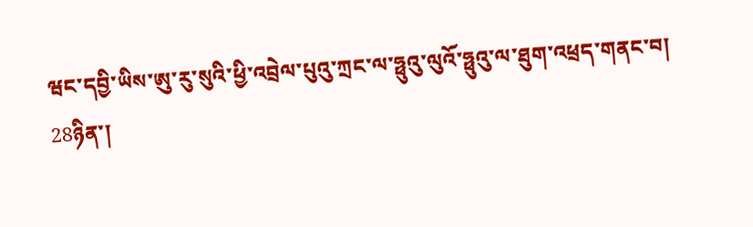ཝང་དབྱི་ཡིས་ཨུ་རུ་སུའི་ཕྱི་འབྲེལ་པུའུ་ཀྲང་ལ་ཧྥུའུ་ལུའོ་ཧྥུའུ་ལ་ཐུག་འཕྲད་གནང་བ།
28ཉིན་།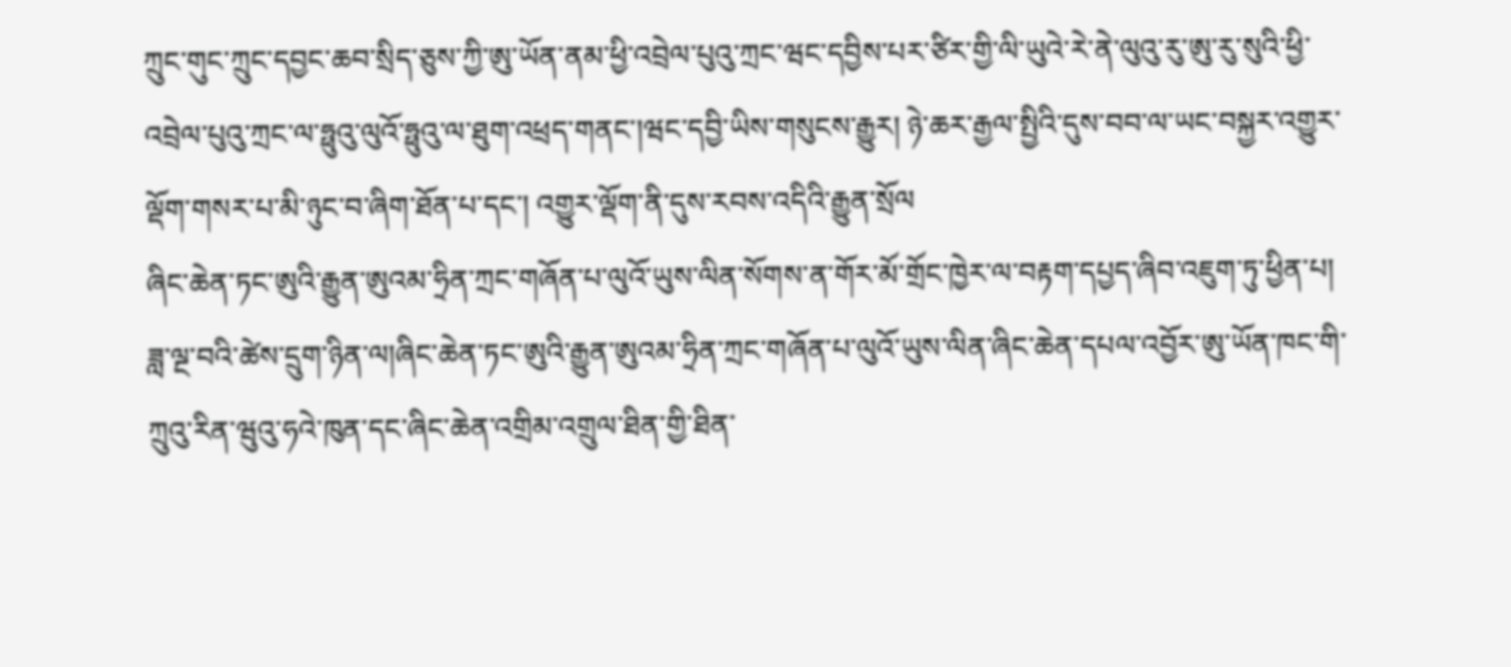ཀྲུང་གུང་ཀྲུང་དབྱང་ཆབ་སྲིད་ཅུས་ཀྱི་ཨུ་ཡོན་ནམ་ཕྱི་འབྲེལ་པུའུ་ཀྲང་ཝང་དབྱིས་པར་ཙིར་གྱི་ལི་ཡུའེ་རེ་ནེ་ལུའུ་རུ་ཨུ་རུ་སུའི་ཕྱི་འབྲེལ་པུའུ་ཀྲང་ལ་ཧྥུའུ་ལུའོ་ཧྥུའུ་ལ་ཐུག་འཕྲད་གནང་།ཝང་དབྱི་ཡིས་གསུངས་རྒྱུར། ཉེ་ཆར་རྒྱལ་སྤྱིའི་དུས་བབ་ལ་ཡང་བསྐྱར་འགྱུར་ལྡོག་གསར་པ་མི་ཉུང་བ་ཞིག་ཐོན་པ་དང་། འགྱུར་ལྡོག་ནི་དུས་རབས་འདིའི་རྒྱུན་སྲོལ
ཞིང་ཆེན་ཏང་ཨུའི་རྒྱུན་ཨུའམ་ཧྲིན་ཀྲང་གཞོན་པ་ལུའོ་ཡུས་ལིན་སོགས་ན་གོར་མོ་གྲོང་ཁྱེར་ལ་བརྟག་དཔྱད་ཞིབ་འཇུག་ཏུ་ཕྱིན་པ།
ཟླ་ལྔ་བའི་ཚེས་དྲུག་ཉིན་ལ།ཞིང་ཆེན་ཏང་ཨུའི་རྒྱུན་ཨུའམ་ཧྲིན་ཀྲང་གཞོན་པ་ལུའོ་ཡུས་ལིན་ཞིང་ཆེན་དཔལ་འབྱོར་ཨུ་ཡོན་ཁང་གི་ཀྲུའུ་རིན་ཝུའུ་ཧའེ་ཁུན་དང་ཞིང་ཆེན་འགྲིམ་འགྲུལ་ཐིན་གྱི་ཐིན་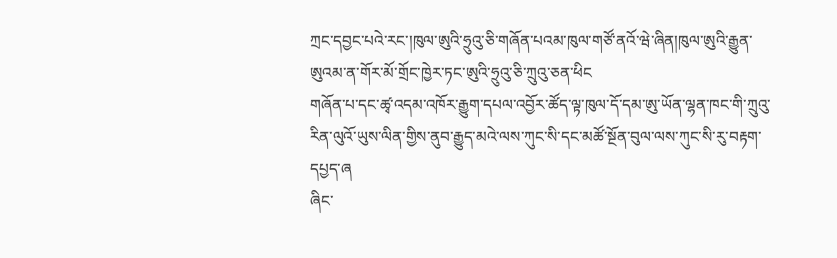ཀྲང་དབྱང་པའེ་རང་།ཁུལ་ཨུའི་ཧྲུའུ་ཅི་གཞོན་པའམ་ཁུལ་གཙོ་ནའོ་ཝེ་ཞིན།ཁུལ་ཨུའི་རྒྱུན་ཨུའམ་ན་གོར་མོ་གྲོང་ཁྱེར་ཏང་ཨུའི་ཧྲུའུ་ཅི་ཀྲུའུ་ཅན་ཕིང
གཞོན་པ་དང་ཚྭ་འདམ་འཁོར་རྒྱུག་དཔལ་འབྱོར་ཚོད་ལྟ་ཁུལ་དོ་དམ་ཨུ་ཡོན་ལྷན་ཁང་གི་ཀྲུའུ་རིན་ལུའོ་ཡུས་ལིན་གྱིས་ནུབ་རྒྱུད་མའེ་ལས་ཀུང་སི་དང་མཚོ་སྔོན་བུལ་ལས་ཀུང་སི་རུ་བརྟག་དཔྱད་ཞ
ཞིང་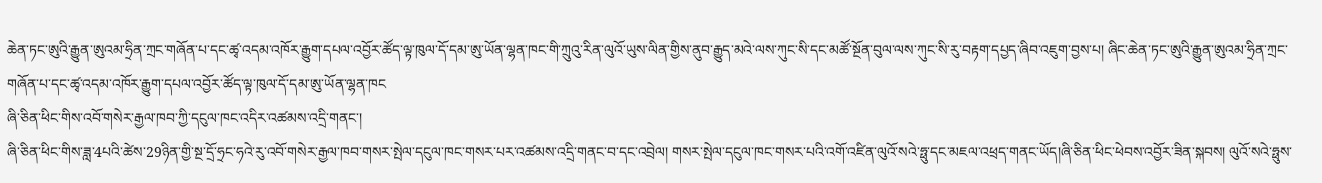ཆེན་ཏང་ཨུའི་རྒྱུན་ཨུའམ་ཧྲིན་ཀྲང་གཞོན་པ་དང་ཚྭ་འདམ་འཁོར་རྒྱུག་དཔལ་འབྱོར་ཚོད་ལྟ་ཁུལ་དོ་དམ་ཨུ་ཡོན་ལྷན་ཁང་གི་ཀྲུའུ་རིན་ལུའོ་ཡུས་ལིན་གྱིས་ནུབ་རྒྱུད་མའེ་ལས་ཀུང་སི་དང་མཚོ་སྔོན་བུལ་ལས་ཀུང་སི་རུ་བརྟག་དཔྱད་ཞིབ་འཇུག་བྱས་པ། ཞིང་ཆེན་ཏང་ཨུའི་རྒྱུན་ཨུའམ་ཧྲིན་ཀྲང་གཞོན་པ་དང་ཚྭ་འདམ་འཁོར་རྒྱུག་དཔལ་འབྱོར་ཚོད་ལྟ་ཁུལ་དོ་དམ་ཨུ་ཡོན་ལྷན་ཁང
ཞི་ཅིན་ཕིང་གིས་འབོ་གསེར་རྒྱལ་ཁབ་ཀྱི་དངུལ་ཁང་འདིར་འཚམས་འདྲི་གནང་།
ཞི་ཅིན་ཕིང་གིས་ཟླ་4པའི་ཚེས་29ཉིན་གྱི་སྔ་དྲོ་ཧྲང་ཧའེ་རུ་འབོ་གསེར་རྒྱལ་ཁབ་གསར་སྤེལ་དངུལ་ཁང་གསར་པར་འཚམས་འདྲི་གནང་བ་དང་འབྲེལ། གསར་སྤེལ་དངུལ་ཁང་གསར་པའི་འགོ་འཛིན་ལུའོ་སའེ་ཧྥུ་དང་མཇལ་འཕྲད་གནང་ཡོད།ཞི་ཅིན་ཕིང་ཕེབས་འབྱོར་ཟིན་སྐབས། ལུའོ་སའེ་ཧྥུས་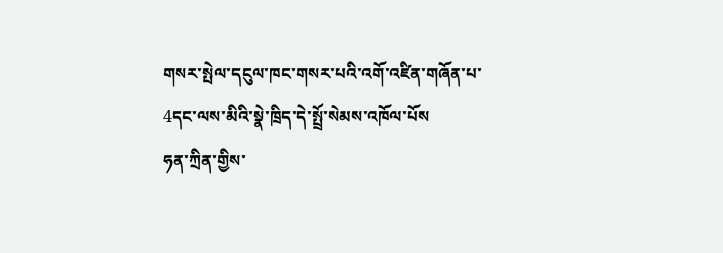གསར་སྤེལ་དངུལ་ཁང་གསར་པའི་འགོ་འཛིན་གཞོན་པ་4དང་ལས་མིའི་སྣེ་ཁྲིད་དེ་སྤྲོ་སེམས་འཁོལ་པོས
ཧན་ཀྲིན་གྱིས་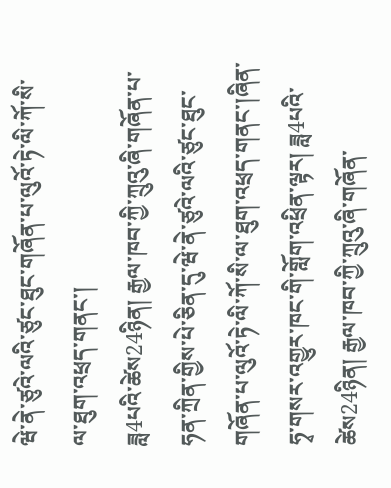ཝེ་ནེ་ཙུའེ་ལའི་ཙུང་ཐུང་གཞོན་པ་ལུའོ་ཏེ་ལི་ཀོ་སི་ལ་ཐུག་འཕྲད་གནང་།
ཟླ4པའི་ཚེས24ཉིན། རྒྱལ་ཁབ་ཀྱི་ཀྲུའུ་ཞི་གཞོན་པ་ཧན་ཀྲིན་གྱིས་པེ་ཅིན་དུ་ཝེ་ནེ་ཙུའེ་ལའི་ཙུང་ཐུང་གཞོན་པ་ལུའོ་ཏེ་ལི་ཀོ་སི་ལ་ཐུག་འཕྲད་གནང་།ཞིན་ཧྭ་གསར་འགྱུར་ཁང་གི་གློག་འཕྲིན་ལྟར། ཟླ4པའི་ཚེས24ཉིན། རྒྱལ་ཁབ་ཀྱི་ཀྲུའུ་ཞི་གཞོན་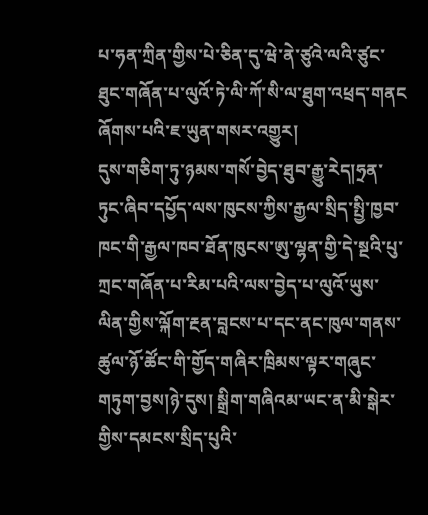པ་ཧན་ཀྲིན་གྱིས་པེ་ཅིན་དུ་ཝེ་ནེ་ཙུའེ་ལའི་ཙུང་ཐུང་གཞོན་པ་ལུའོ་ཏེ་ལི་ཀོ་སི་ལ་ཐུག་འཕྲད་གནང
ཞོགས་པའི་ཇ་ཡུན་གསར་འགྱུར།
དུས་གཅིག་ཏུ་ཉམས་གསོ་བྱེད་ཐུབ་རྒྱུ་རེད།ཧྲན་ཏུང་ཞིབ་དཔྱོད་ལས་ཁུངས་ཀྱིས་རྒྱལ་སྲིད་སྤྱི་ཁྱབ་ཁང་གི་རྒྱལ་ཁབ་ཐོན་ཁུངས་ཨུ་ལྷན་གྱི་དེ་སྔའི་པུ་ཀྲང་གཞོན་པ་རིམ་པའི་ལས་བྱེད་པ་ལུའོ་ཡུས་ལིན་གྱིས་ལྐོག་རྔན་བླངས་པ་དང་ནང་ཁུལ་གནས་ཚུལ་ཉོ་ཚོང་གི་གྱོད་གཞིར་ཁྲིམས་ལྟར་གཞུང་གཏུག་བྱས།ཉེ་དུས། སྒྲིག་གཞིའམ་ཡང་ན་མི་སྒེར་གྱིས་དམངས་སྲིད་པུའི་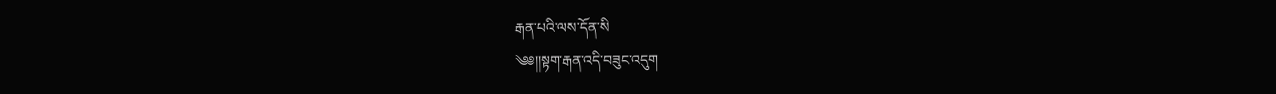རྒན་པའི་ལས་དོན་སི
༄༅།།སྟག་རྒན་འདི་བཟུང་འདུག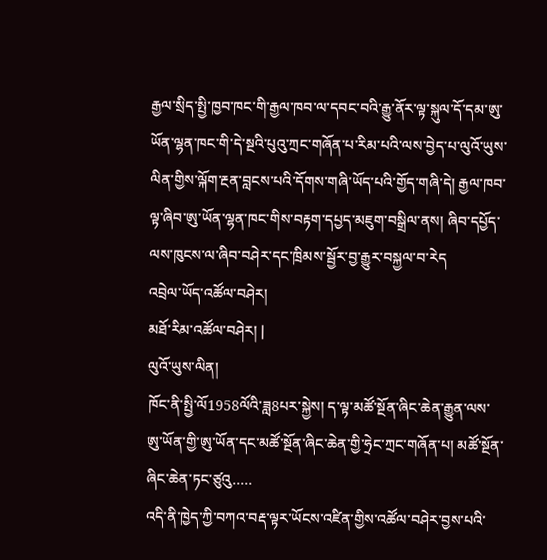རྒྱལ་སྲིད་སྤྱི་ཁྱབ་ཁང་གི་རྒྱལ་ཁབ་ལ་དབང་བའི་རྒྱུ་ནོར་ལྟ་སྐུལ་དོ་དམ་ཨུ་ཡོན་ལྷན་ཁང་གི་དེ་སྔའི་པུའུ་ཀྲང་གཞོན་པ་རིམ་པའི་ལས་བྱེད་པ་ལུའོ་ཡུས་ལིན་གྱིས་ལྐོག་རྔན་བླངས་པའི་དོགས་གཞི་ཡོད་པའི་གྱོད་གཞི་དེ། རྒྱལ་ཁབ་ལྟ་ཞིབ་ཨུ་ཡོན་ལྷན་ཁང་གིས་བརྟག་དཔྱད་མཇུག་བསྒྲིལ་ནས། ཞིབ་དཔྱོད་ལས་ཁུངས་ལ་ཞིབ་བཤེར་དང་ཁྲིམས་སྦྱོར་བྱ་རྒྱུར་བསྐྱལ་བ་རེད
འབྲེལ་ཡོད་འཚོལ་བཤེར།
མཐོ་རིམ་འཚོལ་བཤེར། |
ལུའོ་ཡུས་ལིན།
ཁོང་ནི་སྤྱི་ལོ1958ལོའི་ཟླ8པར་སྐྱེས། ད་ལྟ་མཚོ་སྔོན་ཞིང་ཆེན་རྒྱུན་ལས་ཨུ་ཡོན་གྱི་ཨུ་ཡོན་དང་མཚོ་སྔོན་ཞིང་ཆེན་གྱི་ཧྲེང་ཀྲང་གཞོན་པ། མཚོ་སྔོན་ཞིང་ཆེན་ཏང་ཙུའུ.....
འདི་ནི་ཁྱེད་ཀྱི་བཀའ་བརྡ་ལྟར་ཡོངས་འཛིན་གྱིས་འཚོལ་བཤེར་བྱས་པའི་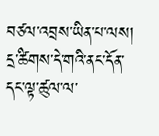བཙལ་འབྲས་ཡིན་པ་ལས། དྲ་ཚིགས་དེ་གའི་ནང་དོན་དང་ལྟ་ཚུལ་ལ་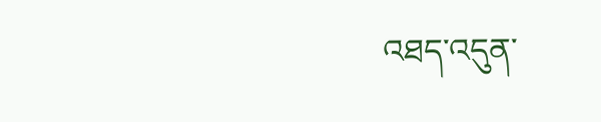འཐད་འདུན་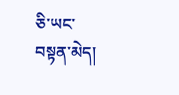ཅི་ཡང་བསྟན་མེད།